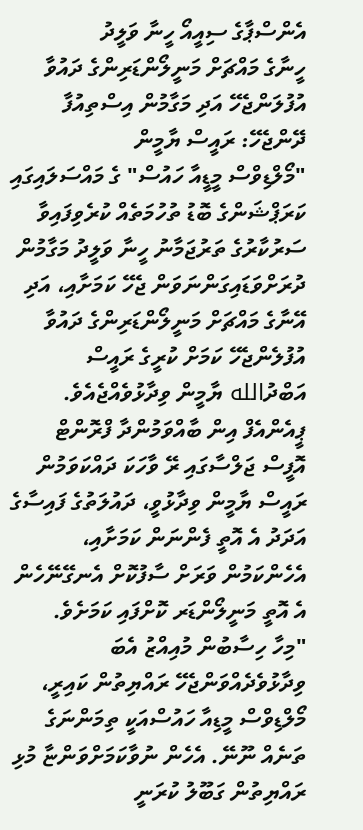އެންސްޕާގެ ސިއީއޯ ހީނާ ވަލީދު
ހީނާގެ މައްޗަށް މަނީލޯންޑަރިންގެ ދައުވާ އުފުލަންޖެހޭ އަދި މަގާމުން އިސްތިއުފާ ދޭންޖެހޭ: ރައީސް ޔާމީން
"މޯލްޑިވްސް މީޑީއާ ހައުސް" ގެ މައްސަލައިގައި ކަރަޕްޝަންގެ ބޮޑު ތުހުމަތެއް ކުރެވިފައިވާ ސަރުކާރުގެ ތަރުޖަމާނު ހީނާ ވަލީދު މަގާމުން ދުރަށްވަޑައިގަންނަވަން ޖެހޭ ކަމަށާއި، އަދި އޭނާގެ މައްޗަށް މަނީލޯންޑަރިންގެ ދައުވާ އުފުލެންޖެހޭ ކަމަށް ކުރީގެ ރައީސް އަބްދުالله ޔާމީން ވިދާޅުވެއްޖެއެވެ.
ޕީއެންއެފް އިން ބާއްވަމުންދާ ފްރޮންޓް އޮފީސް ޖަލްސާގައި ރޭ ވާހަކަ ދައްކަވަމުން ރައީސް ޔާމީން ވިދާޅުވީ، ދައުލަތުގެ ފައިސާގެ އަދަދު އެ އޮތީ ފެންނަން ކަމަށާއި، އެހެންކަމުން ވަރަށް ސާފުކޮށް އެނގޭނޭހެން އެ އޮތީ މަނީލޯންޑަރ ކޮށްފައި ކަމަށެވެ.
"މިހާ ހިސާބުން މުއިއްޒު އެބަ ވިދާޅުވެދެއްވަންޖެހޭ ރައްޔިތުން ކައިރީ، މޯލްޑިވްސް މީޑިއާ ހައުސްއަކީ ތިމަންނަގެ ތަނެއް ނޫނޭ. އެހެން ނުވާކަމަށްވަންޏާ މުޅި ރައްޔިތުން ގަބޫލު ކުރަނީ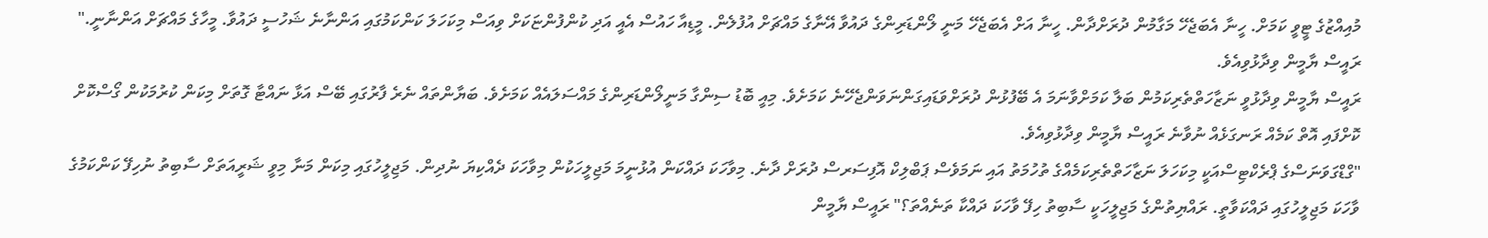މުއިއްޒުގެ ޓީވީ ކަމަށް. ހީނާ އެބަޖެހޭ މަގާމުން ދުރަށްދާން. ހީނާ އަށް އެބަޖެހޭ މަނީ ލޯންޑަރިންގެ ދައުވާ އޭނާގެ މައްޗަށް އުފުލެން. މީޑިއާ ހައުސް އެއީ އަދި ކުންފުންޏަކަށް ވިއަސް މިކަހަލަ ކަންކަމުގައި އަންނާނެ ޝަހުސީ ދައުވާ. މީހާގެ މައްޗަށް އަންނާނީ." ރައީސް ޔާމީން ވިދާޅުވިއެވެ.
ރައީސް ޔާމީން ވިދާޅުވީ ނަޒާހަތްތެރިކަމުން ބަލާ ކަމަށްވާނަމަ އެ ބޭފުޅުން ދުރަށްވަޑައިގަންނަވަންޖެހޭނެ ކަމަށެވެ. މިއީ ބޮޑު ސިންގާ މަނީލޯންޑަރިންގެ މައްސަލައެއް ކަމަށެވެ. ބަޔާންތައް ނެރެ ފާރުގައި ބޭސް އަޅާ ނައްޓާ ގޮތަށް މިކަން ކުރުމަކުން ގޯސްކޮށް ކޮށްފައި އޮތް ކަމެއް ރަނގަޅެއް ނުވާނެ ރައީސް ޔާމީން ވިދާޅުވިއެވެ.
"ގްޑްގަވަނަސްގެ ޕްރެކްޓިސްއަކީ މިކަހަލަ ނަޒާހަތްތެރިކަމެއްގެ ތުހުމަތު އައި ނަމަވެސް ޕަބްލިކް އޮފިސަރސް ދުރަށް ދާނެ. މިވާހަކަ ދައްކަން އުޅުނީމަ މަޖިލީހަކުން މިވާހަކަ ދެއްކިޔަ ނުދިން. މަޖިލީހުގައި މިކަން މަނާ މިވީ ޝަރީއަތަށް ސާބިތު ނުހިފޭ ކަންކަމުގެ ވާހަކަ މަޖިލީހުގައި ދައްކަވާތީ. ރައްޔިތުންގެ މަޖިލީހަކީ ސާބިތު ހިފޭ ވާހަކަ ދައްކާ ތަނެއްތަ؟" ރައީސް ޔާމީން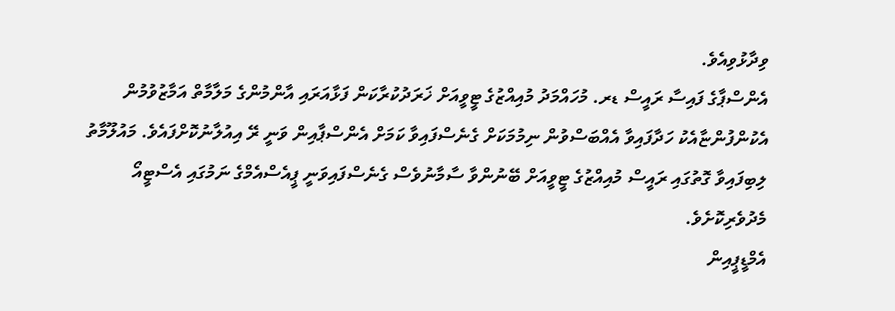ވިދާޅުވިއެވެ.
އެންސްޕާގެ ފައިސާ ރައީސް ޑރ. މުހައްމަދު މުއިއްޒުގެ ޓީވީއަށް ޚަރަދުކުރާކަން ފަޅާއަރައި އާންމުންގެ މަލާމާތް އަމާޒުވުމުން އެކުންފުންޏާއެކު ހަދާފައިވާ އެއްބަސްވުން ނިމުމަކަށް ގެނެސްފައިވާ ކަމަށް އެންސްޕާއިން ވަނީ ރޭ އިއުލާނުކޮށްފައެވެ. މައުލޫމާތު ލިބިފައިވާ ގޮތުގައި ރައީސް މުއިއްޒުގެ ޓީވީއަށް ބޭނުންވާ ސާމާނުވެސް ގެނެސްފައިވަނީ ޕީއެސްއެމްގެ ނަމުގައި އެސްޓީއޯ މެދުވެރިކޮށެވެ.
އެމްޑީޕީއިން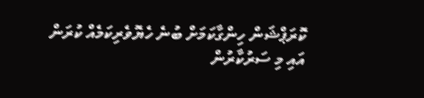ކޮރަޕްޝަން ހިންގާކަމަށް ބުނެ ހެޔޮވެރިކަމެއް ކުރަން އައި މި ސަރުކާރުން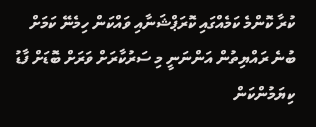ކުރާ ކޮންމެ ކަމެއްގައި ކޮރަޕްޝަނާއި ވައްކަން ހިމެނޭ ކަމަށް ބުނެ ރައްޔިތުން އަންނަނީ މި ސަރުކާރަށް ވަރަށް ބޮޑަށް ފާޑު ކިޔަމުންކަން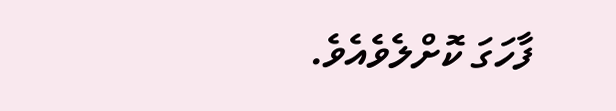ފާހަގަ ކޮށްލެވެއެވެ.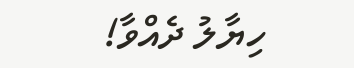ހިޔާލު ދެއްވާ!